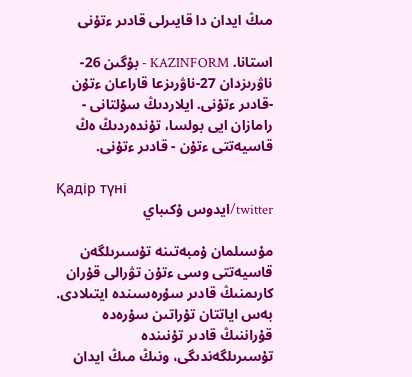مىڭ ايدان دا قايىرلى قادىر ءتۇنى

استانا. KAZINFORM - بۇگىن 26-ناۋرىزدان 27-ناۋرىزعا قاراعان ءتۇن -قادىر ءتۇنى. ايلاردىڭ سۇلتانى - رامازان ايى بولسا، تۇندەردىڭ ەڭ قاسيەتتى ءتۇن - قادىر ءتۇنى.

Қадір түні
twitter/ايدوس ۇكىباي

مۇسىلمان ۇمبەتىنە تۇسىرىلگەن قاسيەتتى وسى ءتۇن تۋرالى قۇران كارىمنىڭ قادىر سۇرەسىندە ايتىلادى. بەس اياتتان تۇراتىن سۇرەدە قۇراننىڭ قادىر تۇنىندە تۇسىرىلگەندىگى، ونىڭ مىڭ ايدان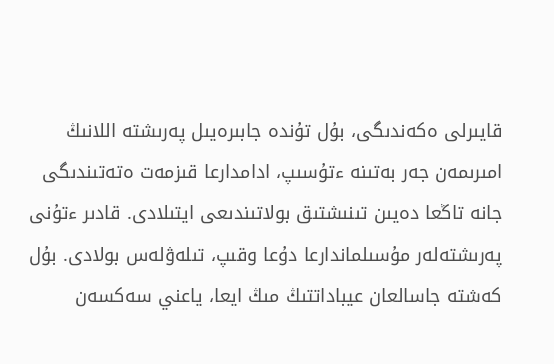قايىرلى ەكەندىگى، بۇل تۇندە جابىرەيىل پەرىشتە اللانىڭ امىرىمەن جەر بەتىنە ءتۇسىپ، ادامدارعا قىزمەت ەتەتىندىگى جانە تاڭعا دەيىن تىنىشتىق بولاتىندىعى ايتىلادى. قادىر ءتۇنى پەرىشتەلەر مۇسىلماندارعا دۇعا وقىپ، تىلەۋلەس بولادى. بۇل كەشتە جاسالعان عيباداتتىڭ مىڭ ايعا، ياعني سەكسەن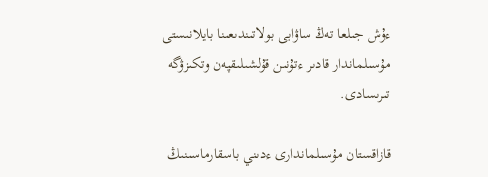ءۇش جىلعا تەڭ ساۋابى بولاتىندىعىنا بايلانىستى مۇسىلماندار قادىر ءتۇنىن قۇلشىلىقپەن وتكىزۋگە تىرىسادى.

قازاقستان مۇسىلماندارى ءدىني باسقارماسىنىڭ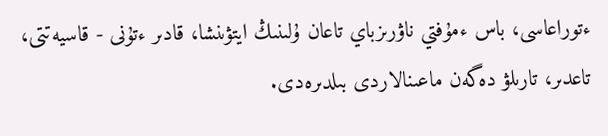ءتوراعاسى، باس ءمۇفتي ناۋرىزباي تاعان ۇلىنىڭ ايتۋىنشا، قادىر ءتۇنى - قاسيەتتى، تاعدىر، تارىلۋ دەگەن ماعىنالاردى بىلدىرەدى.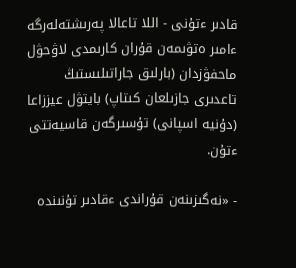قادىر ءتۇنى - اللا تاعالا پەرىشتەلەرگە ءامىر ەتۋىمەن قۇران كارىمدى لاۋحۋل ماحفۋزدان (بارلىق جاراتىلىستىڭ تاعدىرى جازىلعان كىتاپ) بايتۋل عيززاعا (دۇنيە اسپانى) تۇسىرگەن قاسيەتتى ءتۇن.

- «نەگىزىنەن قۇراندى ءقادىر تۇنىندە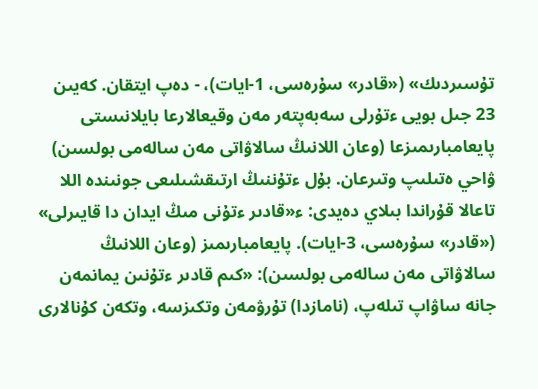تۇسىردىك» («قادر» سۇرەسى، 1-ايات)، - دەپ ايتقان. كەيىن 23 جىل بويى ءتۇرلى سەبەپتەر مەن وقيعالارعا بايلانىستى پايعامبارىمىزعا (وعان اللانىڭ سالاۋاتى مەن سالەمى بولسىن) ۋاحي ەتىلىپ وتىرعان. بۇل ءتۇننىڭ ارتىقشىلىعى جونىندە اللا تاعالا قۇراندا بىلاي دەيدى: ء«قادىر ءتۇنى مىڭ ايدان دا قايىرلى» («قادر» سۇرەسى، 3-ايات). پايعامبارىمىز (وعان اللانىڭ سالاۋاتى مەن سالەمى بولسىن): «كىم قادىر ءتۇنىن يمانمەن جانە ساۋاپ تىلەپ، (نامازدا) تۇرۋمەن وتكىزسە، وتكەن كۇنالارى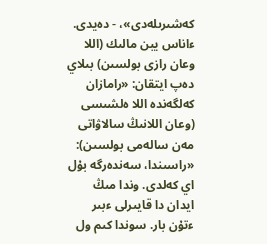كەشىرىلەدى»، - دەيدى. ءاناس يبن مالىك (اللا وعان رازى بولسىن) بىلاي دەپ ايتقان: «رامازان كەلگەندە اللا ەلشىسى (وعان اللانىڭ سالاۋاتى مەن سالەمى بولسىن): «راسىندا، سەندەرگە بۇل اي كەلدى. وندا مىڭ ايدان دا قايىرلى ءبىر ءتۇن بار. سوندا كىم ول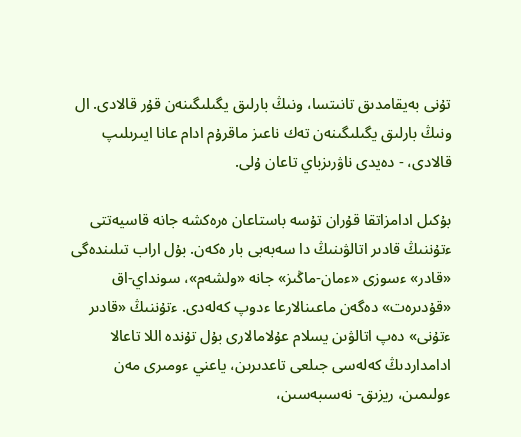تۇنى بەيقامدىق تانىتسا، ونىڭ بارلىق يگىلىگىنەن قۇر قالادى. ال ونىڭ بارلىق يگىلىگىنەن تەك ناعىز ماقرۇم ادام عانا ايىرىلىپ قالادى، - دەيدى ناۋرىزباي تاعان ۇلى.

بۇكىل ادامزاتقا قۇران تۇسە باستاعان ەرەكشە جانە قاسيەتتى ءتۇننىڭ قادىر اتالۋىنىڭ دا سەبەبى بار ەكەن. بۇل اراب تىلىندەگى «قادر» ءسوزى «ءمان-ماڭىز» جانە «ولشەم»، سونداي-اق «قۇدىرەت» دەگەن ماعىنالارعا ءدوپ كەلەدى. ءتۇننىڭ «قادىر ءتۇنى» دەپ اتالۋىن يسلام عۇلامالارى بۇل تۇندە اللا تاعالا ادامداردىڭ كەلەسى جىلعى تاعدىرىن، ياعني ءومىرى مەن ءولىمىن، ريزىق- نەسىبەسىن،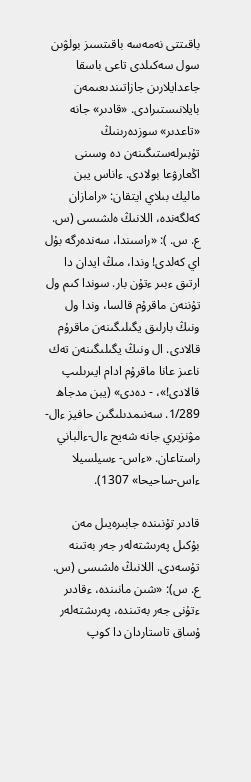باقىتتى نەمەسە باقىتسىز بولۋىن سول سەكىلدى تاعى باسقا جاعدايلارىن جازاتىندىعىمەن بايلانىستىرادى. «قادىر» جانە «تاعدىر» سوزدەرىنىڭ تۇبىرلەستىگىنەن دە وسىنى اڭعارۋعا بولادى. ءاناس يبن ماليك بىلاي ايتقان: «رامازان كەلگەندە، اللانىڭ ەلشىسى (س. ع. س. ): «راسىندا، سەندەرگە بۇل اي كەلدى! وندا، مىڭ ايدان دا ارتىق ءبىر ءتۇن بار. سوندا كىم ول تۇننەن ماقرۇم قالسا، وندا ول ونىڭ بارلىق يگىلىگىنەن ماقرۇم قالادى. ال ونىڭ يگىلىگىنەن تەك ناعىز عانا ماقرۇم ادام ايىرىلىپ قالادى!»، - دەدى» (يبن مدجاھ 1/289. سەنىمدىلىگىن حافيز ءال-مۋنزيري جانە شەيح ءال-ءالباني راستاعان. «ءاس- ءسيلسيلا ءاس-ساحيحا» 1307).

قادىر تۇنىندە جابىرەيىل مەن بۇكىل پەرىشتەلەر جەر بەتىنە تۇسەدى. اللانىڭ ەلشىسى (س. ع. س): «شىن مانىندە، ءقادىر ءتۇنى جەر بەتىندە، پەرىشتەلەر ۇساق تاستاردان دا كوپ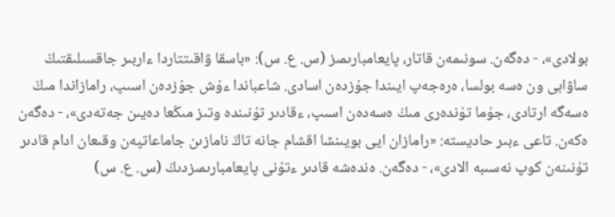بولادى»، - دەگەن. سونىمەن قاتار، پايعامبارىمىز (س. ع. س): «باسقا ۋاقىتتاردا ءاربىر جاقسىلىقتىڭ ساۋابى ون ەسە بولسا، ەرەجەپ ايىندا جۇزدەن اسادى. شاعباندا ءۇش جۇزدەن اسىپ، رامازاندا مىڭ ەسەگە ارتادى، جۇما تۇندەرى مىڭ ەسەدەن اسىپ، ءقادىر تۇنىندە وتىز مىڭعا دەيىن جەتەدى»، - دەگەن ەكەن. تاعى ءبىر حاديستە: «رامازان ايى بويىنشا اقشام جانە تاڭ نامازىن جاماعاتپەن وقىعان ادام قادىر تۇنىنەن كوپ نەسىبە الادى»، - دەگەن. ەندەشە قادىر ءتۇنى پايعامبارىمىزدىڭ (س. ع. س)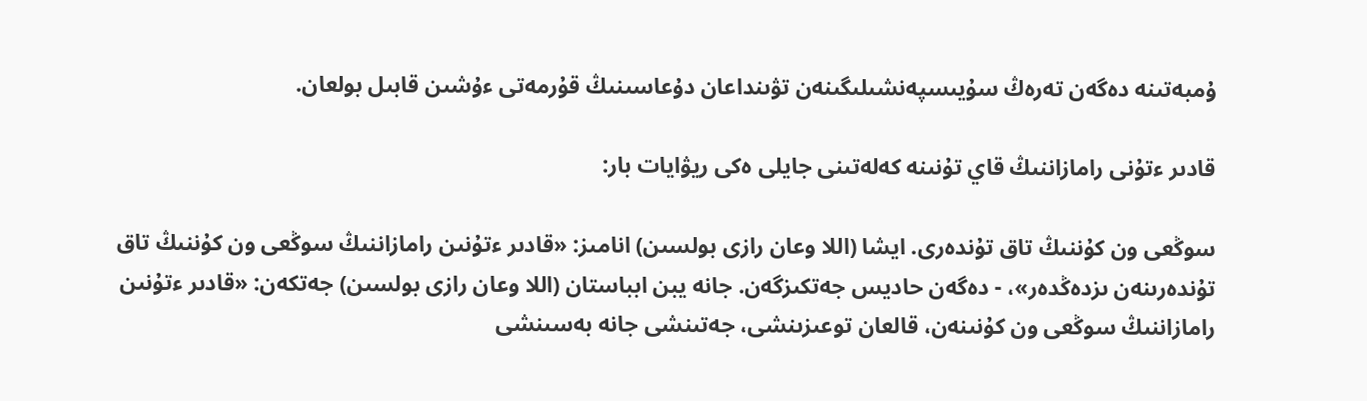ۇمبەتىنە دەگەن تەرەڭ سۇيىسپەنشىلىگىنەن تۋىنداعان دۇعاسىنىڭ قۇرمەتى ءۇشىن قابىل بولعان.

قادىر ءتۇنى رامازاننىڭ قاي تۇنىنە كەلەتىنى جايلى ەكى ريۋايات بار:

سوڭعى ون كۇننىڭ تاق تۇندەرى. ايشا (اللا وعان رازى بولسىن) انامىز: «قادىر ءتۇنىن رامازاننىڭ سوڭعى ون كۇننىڭ تاق تۇندەرىنەن ىزدەڭدەر»، - دەگەن حاديس جەتكىزگەن. جانە يبن ابباستان (اللا وعان رازى بولسىن) جەتكەن: «قادىر ءتۇنىن رامازاننىڭ سوڭعى ون كۇنىنەن، قالعان توعىزىنشى، جەتىنشى جانە بەسىنشى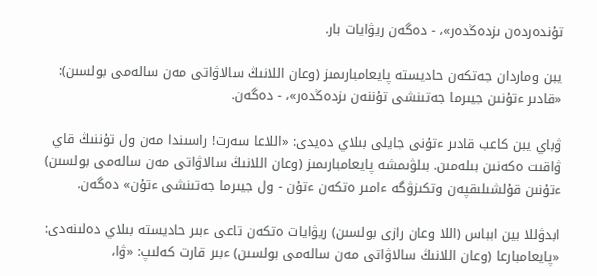تۇندەردەن ىزدەڭدەر»، - دەگەن ريۋايات بار.

يبن وماردان جەتكەن حاديستە پايعامبارىمىز (وعان اللانىڭ سالاۋاتى مەن سالەمى بولسىن): «قادىر ءتۇنىن جيىرما جەتىنشى تۇننەن ىزدەڭدەر»، - دەگەن.

ۋباي يبن كاعب قادىر ءتۇنى جايلى بىلاي دەيدى: «اللاعا سەرت! راسىندا مەن ول تۇننىڭ قاي ۋاقىت ەكەنىن بىلەمىن. بىلۋىمشە پايعامبارىمىز (وعان اللانىڭ سالاۋاتى مەن سالەمى بولسىن) ءتۇنىن قۇلشىلىقپەن وتكىزۋگە ءامىر ەتكەن ءتۇن - ول جيىرما جەتىنشى ءتۇن» دەگەن.

ابدۋللا بين ابباس (اللا وعان رازى بولسىن) ريۋايات ەتكەن تاعى ءبىر حاديستە بىلاي دەلىنەدى: «پايعامبارعا (وعان اللانىڭ سالاۋاتى مەن سالەمى بولسىن) ءبىر قارت كەلىپ: «ۋا،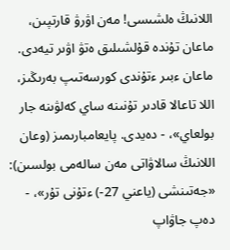اللانىڭ ەلشىسى! مەن اۋرۋ قارتپىن، ماعان تۇندە قۇلشىلىق ەتۋ اۋىر تيەدى. ماعان ءبىر ءتۇندى كورسەتىپ بەرىڭىز، اللا تاعالا قادىر تۇنىنە ساي كەلۋىنە جار بولعاي»، - دەيدى. پايعامبارىمىز (وعان اللانىڭ سالاۋاتى مەن سالەمى بولسىن): «جەتىنشى (ياعني 27-) ءتۇنى تۇر»، - دەپ جاۋاپ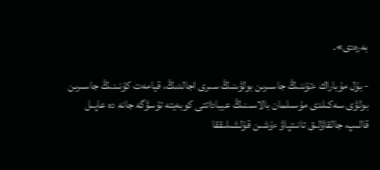بەرەدى».

- بۇل مۇباراك ءتۇننىڭ جاسىرىن بولۋىنىڭ سىرى اجالدىڭ، قيامەت كۇنىنىڭ جاسىرىن بولۋى سەكىلدى مۇسىلمان بالاسىنىڭ عيباداتتى كوبەيتە تۇسۋگە جانە دە عاپىل قالىپ، جالقاۋلىق تانىتپاۋ ءۇشىن قۇلشىلىققا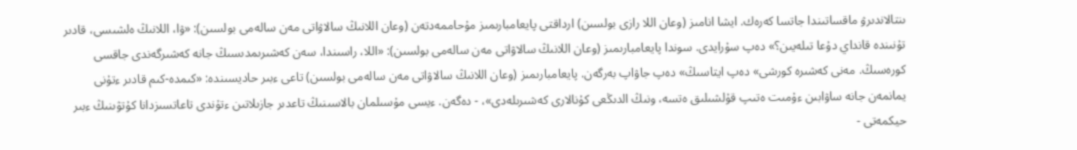ىنتالاندىرۋ ماقساتىندا جاتسا كەرەك. ايشا انامىز (وعان اللا رازى بولسىن) ارداقتى پايعامبارىمىز مۇحاممەدتەن (وعان اللانىڭ سالاۋاتى مەن سالەمى بولسىن): «ۋا، اللانىڭ ەلشىسى، قادىر تۇنىندە قانداي دۇعا تىلەيىن؟» دەپ سۇرايدى. سوندا پايعامبارىمىز (وعان اللانىڭ سالاۋاتى مەن سالەمى بولسىن): «اللا، راسىندا، سەن كەشىرىمدىسىڭ جانە كەشىرگەندى جاقسى كورەسىڭ. مەنى كەشىرە كورشى» دەپ ايتاسىڭ» دەپ جاۋاپ بەرگەن. پايعامبارىمىز (وعان اللانىڭ سالاۋاتى مەن سالەمى بولسىن) تاعى ءبىر حاديسىندە: «كىمدە-كىم قادىر ءتۇنى يمانمەن جانە ساۋابىن ءۇمىت ەتىپ قۇلشىلىق ەتسە، ونىڭ الدىڭعى كۇنالارى كەشىرىلەدى»، - دەگەن. ءيسى مۇسىلمان بالاسىنىڭ تاعدىر جازىلاتىن ءتۇندى تاعاتسىزدانا كۇتۋىنىڭ ءبىر حيكمەتى -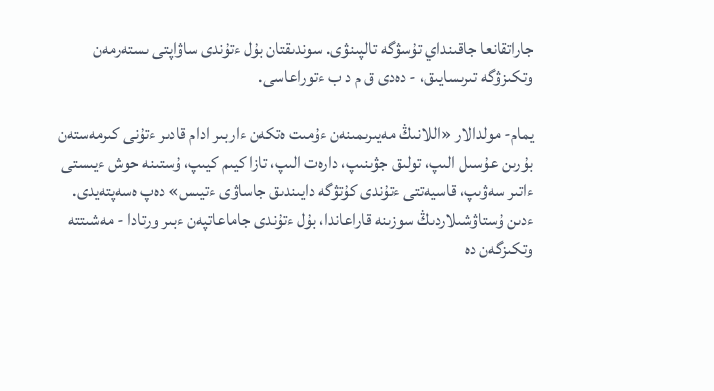جاراتقانعا جاقىنداي تۇسۋگە تالپىنۋى. سوندىقتان بۇل ءتۇندى ساۋاپتى ىستەرمەن وتكىزۋگە تىرىسايىق، - دەدى ق م د ب ءتوراعاسى.

يمام- مولدالار «اللانىڭ مەيىرىمىنەن ءۇمىت ەتكەن ءاربىر ادام قادىر ءتۇنى كىرمەستەن بۇرىن عۇسىل الىپ، تولىق جۋىنىپ، دارەت الىپ، تازا كيىم كيىپ، ۇستىنە حوش ءيىستى ءاتىر سەۋىپ، قاسيەتتى ءتۇندى كۇتۋگە دايىندىق جاساۋى ءتيىس» دەپ ەسەپتەيدى. ءدىن ۇستاۋشىلاردىڭ سوزىنە قاراعاندا، بۇل ءتۇندى جاماعاتپەن ءبىر ورتادا - مەشىتتە وتكىزگەن دە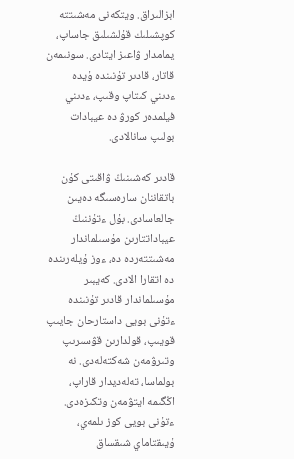ابزالىراق. ويتكەنى مەشىتتە كوپشىلىك قۇلشىلىق جاساپ، يمامدار ۋاعىز ايتادى. سونىمەن قاتار، قادىر تۇنىندە ۇيدە ءدىني كىتاپ وقىپ، ءدىني فيلمدەر كورۋ دە عيبادات بولىپ سانالادى.

قادىر كەشىنىڭ ۋاقىتى كۇن باتقاننان سارەسىگە دەيىن جالعاسادى. بۇل ءتۇننىڭ عيباداتتارىن مۇسىلماندار مەشىتتەردە دە، ءوز ۇيلەرىندە دە اتقارا الادى. كەيبىر مۇسىلماندار قادىر تۇنىندە ءتۇنى بويى داستارحان جايىپ قويىپ، قولدارىن قۋسىرىپ وتىرۋمەن شەكتەلەدى. نە بولماسا، تەلەديدار قاراپ، اڭگىمە ايتۋمەن وتكىزەدى. ءتۇنى بويى كوز ىلمەي، ۇيىقتاماي شىقساق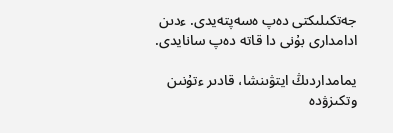جەتكىلىكتى دەپ ەسەپتەيدى. ءدىن ادامدارى بۇنى دا قاتە دەپ سانايدى.

يمامداردىڭ ايتۋىنشا، قادىر ءتۇنىن وتكىزۋدە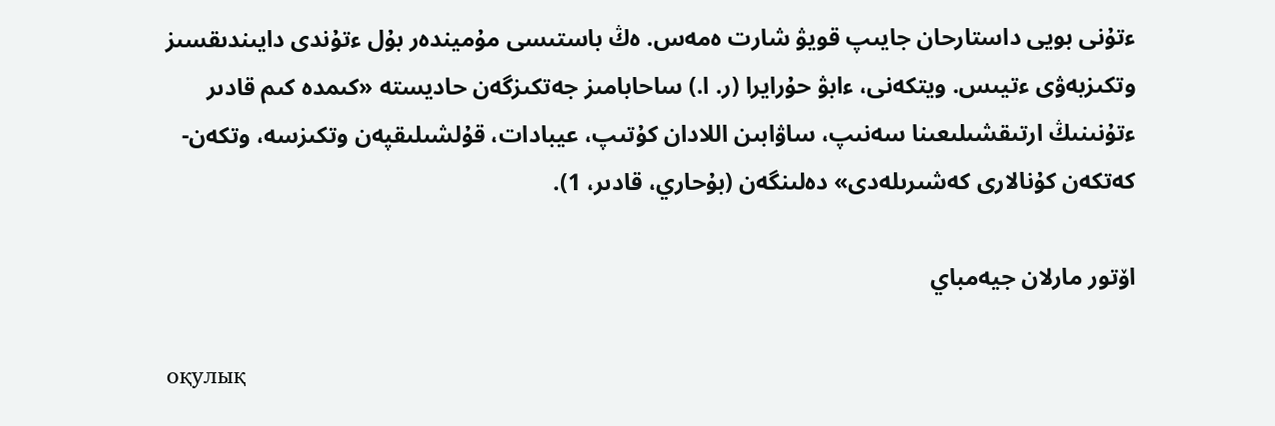ءتۇنى بويى داستارحان جايىپ قويۋ شارت ەمەس. ەڭ باستىسى مۇميندەر بۇل ءتۇندى دايىندىقسىز وتكىزبەۋى ءتيىس. ويتكەنى، ءابۋ حۇرايرا (ر. ا.) ساحابامىز جەتكىزگەن حاديستە «كىمدە كىم قادىر ءتۇنىنىڭ ارتىقشىلىعىنا سەنىپ، ساۋابىن اللادان كۇتىپ، عيبادات، قۇلشىلىقپەن وتكىزسە، وتكەن-كەتكەن كۇنالارى كەشىرىلەدى» دەلىنگەن (بۇحاري، قادىر، 1).

اۆتور مارلان جيەمباي

оқулық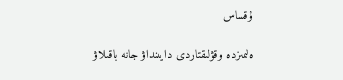ۇقساس

ەلىمىزدە وقۋلىقتاردى دايىنداۋ جانە باقىلاۋ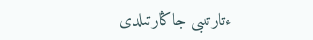ءتارتىبى جاڭارتىلدى